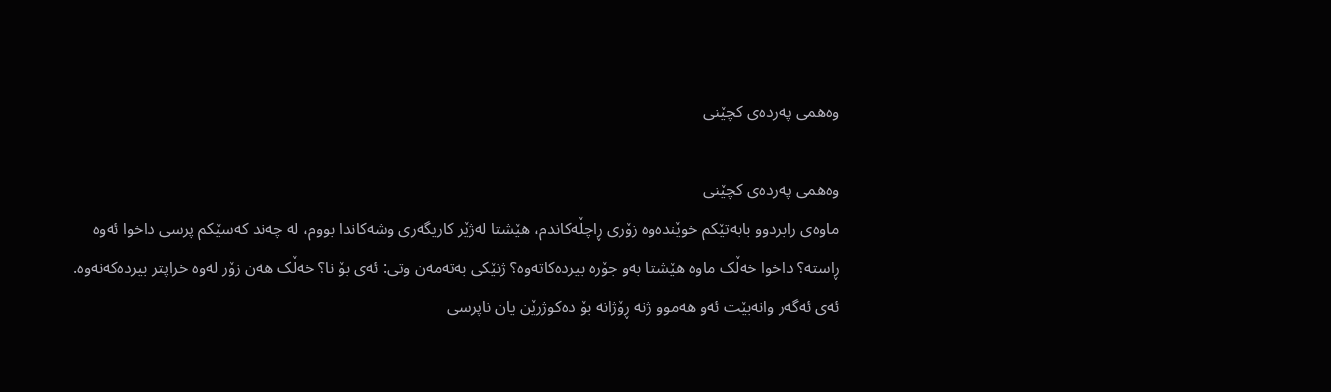وەهمی پەردەی کچێنی

وەهمی پەردەی کچێنی
ماوەی رابردوو بابەتێکم خوێندەوە زۆری ڕاچڵەکاندم، هێشتا لەژێر کاریگەری وشەکاندا بووم، لە چەند کەسێکم پرسی داخوا ئەوە ڕاستە؟ داخوا خەڵک ماوە هێشتا بەو جۆرە بیردەکاتەوە؟ ژنێکی بەتەمەن وتی: ئەی بۆ نا؟ خەڵک هەن زۆر لەوە خراپتر بیردەکەنەوە. ئەی ئەگەر وانەبێت ئەو هەموو ژنە ڕۆژانە بۆ دەکوژرێن یان ناپرسی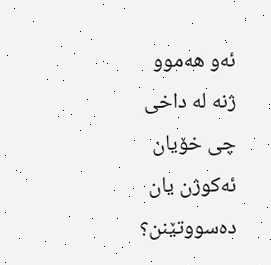ئەو هەموو ژنە لە داخی چی خۆیان ئەکوژن یان دەسووتێنن؟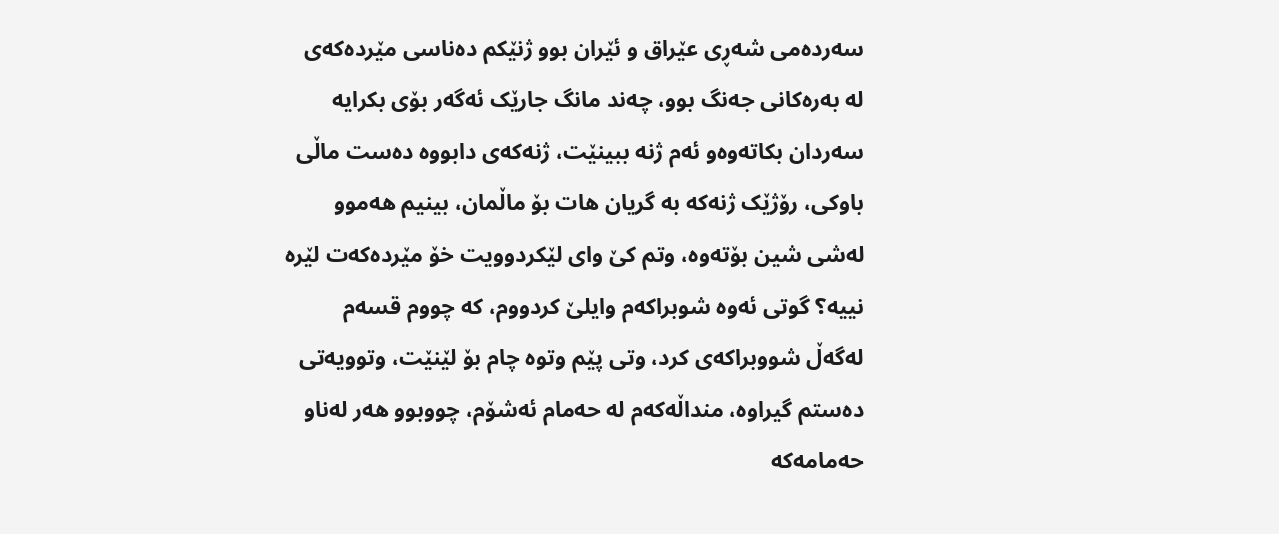سەردەمی شەڕی عێراق و ئێران بوو ژنێکم دەناسی مێردەکەی لە بەرەکانی جەنگ بوو، چەند مانگ جارێک ئەگەر بۆی بکرایە سەردان بکاتەوەو ئەم ژنە ببینێت، ژنەکەی دابووە دەست ماڵی باوکی، رۆژێک ژنەکە بە گریان هات بۆ ماڵمان، بینیم هەموو لەشی شین بۆتەوە، وتم کێ وای لێکردوویت خۆ مێردەکەت لێرە نییە؟ گوتی ئەوە شوبراکەم وایلێ کردووم، کە چووم قسەم لەگەڵ شووبراکەی کرد، وتی پێم وتوە چام بۆ لێنێت، وتوویەتی دەستم گیراوە، منداڵەکەم لە حەمام ئەشۆم، چووبوو هەر لەناو حەمامەکە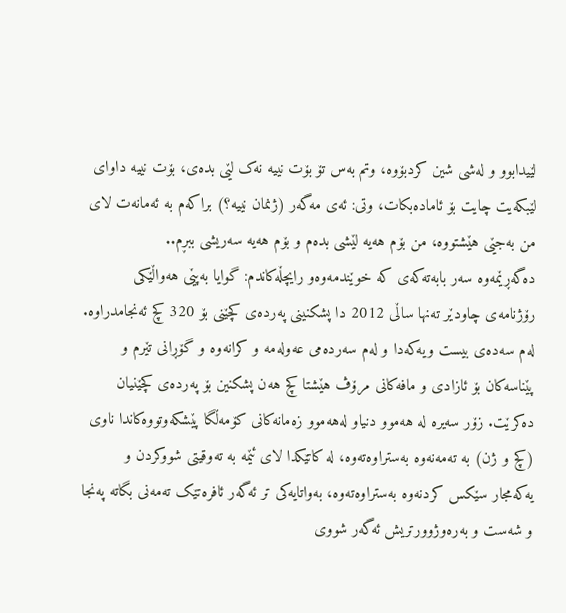لێیدابوو و لەشی شین کردبۆوە، وتم بەس تۆ بۆت نییە نەک لێی بدەی، بۆت نییە داوای لێبکەیت چایت بۆ ئامادەبکات، وتی: ئەی مەگەر (ژنمان نییە؟) براکەم بە ئەمانەت لای من بەجێی هێشتووە، من بۆم هەیە لێشی بدەم و بۆم هەیە سەریشی ببڕم..
دەگەڕێمەوە سەر بابەتەکەی كە خوێندمەوەو رایچڵەکاندم: گوایا بەپێی هەواڵێکی رۆژنامەی چاودێر تەنها ساڵی‌ 2012 دا پشكنینی په‌رده‌ی كچێنی بۆ 320 كچ ئه‌نجامدراوه‌. لەم سەدەی بیست ویەکەدا و لەم سەردەمی عەولەمە و کرانەوە و گۆڕانی تێرم و پێناسەکان بۆ ئازادی و مافەکانی مرۆڤ هێشتا کچ هەن پشکنین بۆ پەردەی کچێنیان دەکرێت. زۆر سەیرە لە هەموو دنیاو لەهەموو زەمانەکانی کۆمەڵگا پێشکەوتووەکاندا ناوی (کچ و ژن) بە تەمەنەوە بەستراوەتەوە، لە کاتێکدا لای ئێمە بە تەوقیتی شووکردن و یەکەمجار سێکس کردنەوە بەستراوەتەوە، بەواتایەکی تر ئەگەر ئافرەتێک تەمەنی بگاتە پەنجا و شەست و بەرەوژوورتریش ئەگەر شووی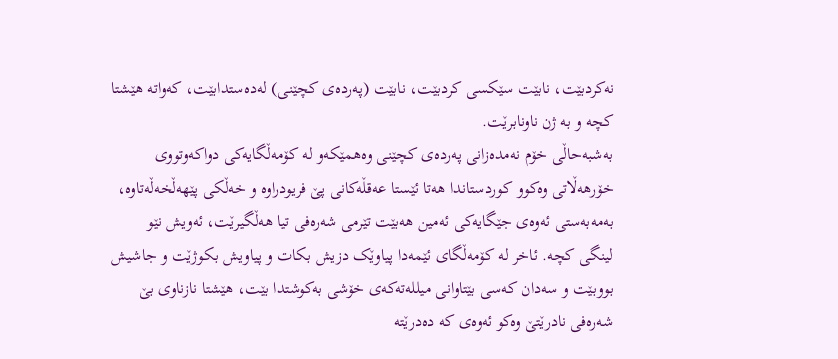نەکردبێت، نابێت سێکسی کردبێت، نابێت (پەردەی کچێنی) لەدەستدابێت، کەواتە هێشتا کچە و بە ژن ناونابرێت.
بەشبەحاڵی خۆم نەمدەزانی پەردەی کچێنی وەهمێکەو لە کۆمەڵگایەکی دواکەوتووی خۆرهەڵاتی وەکوو کوردستاندا هەتا ئێستا عەقڵەکانی پێ فریودراوە و خەڵکی پێهەڵخەڵەتاوە، بەمەبەستی ئەوەی جێگایەکی ئەمین هەبێت تێرمی شەرەفی تیا هەڵگیرێت، ئەویش نێو لینگی کچە. ئاخر لە کۆمەڵگای ئێمەدا پیاوێک دزیش بکات و پیاویش بکوژێت و جاشیش بووبێت و سەدان کەسی بێتاوانی میللەتەکەی خۆشی بەکوشتدا بێت، هێشتا نازناوی بێ شەرەفی نادرێتێ وەکو ئەوەی کە دەدرێتە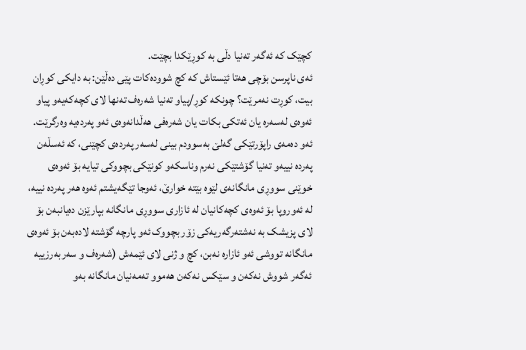کچێک کە ئەگەر تەنيا دڵی بە کوڕێکدا بچێت.
ئەی ناپرسن بۆچی هەتا ئێستاش کە کچ شوودەکات پێی دەڵێن: بە دایکی کوڕان بیت، کوڕت نەمرێت؟ چونکە کوڕ/پیاو تەنيا شەرەف تەنها لای کچەکەیەو پیاو ئەوەی لەسەرە یان ئەتکی بکات یان شەرەفی هەڵدانەوەی ئەو پەردەیە وەرگرێت.
ئەو دەمەی راپۆرتێکی گەلێ بەسوودم بینی لەسەر پەردەی کچێنی، کە ئەسڵەن پەردە نیيەو تەنيا گۆشتێکی نەرم وناسکەو کونێکی بچووکی تیایە بۆ ئەوەی خوێنی سووڕی مانگانەی لێوە بێتە خوارێ، ئەوجا تێگەیشتم ئەوە هەر پەردە نیيە، لە ئەوروپا بۆ ئەوەی کچەکانیان لە ئازاری سووڕی مانگانە بپارێزن دەیانبەن بۆ لای پزیشک بە نەشتەرگەریەکی زۆر بچووک ئەو پارچە گۆشتە لادەبەن بۆ ئەوەی مانگانە تووشی ئەو ئازارە نەبن، کچ و ژنی لای ئێمەش (شەرەف و سەربەرزیيە ئەگەر شووش نەکەن و سێکس نەکەن هەموو تەمەنیان مانگانە بەو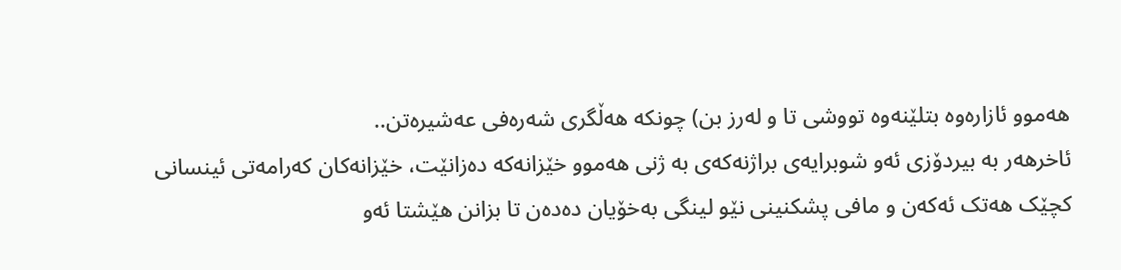هەموو ئازارەوە بتلێنەوە تووشی تا و لەرز بن) چونکە هەڵگری شەرەفی عەشيرەتن..
ئاخرهەر بە بیردۆزی ئەو شوبرایەی براژنەکەی بە ژنی هەموو خێزانەکە دەزانێت، خێزانەکان کەرامەتی ئینسانی کچێک هەتک ئەکەن و مافی پشکنینی نێو لینگی بەخۆیان دەدەن تا بزانن هێشتا ئەو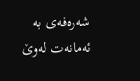شەرەفەی بە ئەمانەت لەوێ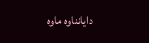دایانناوە ماوە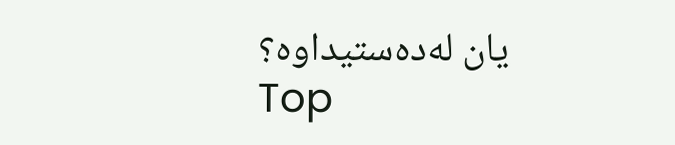یان لەدەستیداوە؟
Top